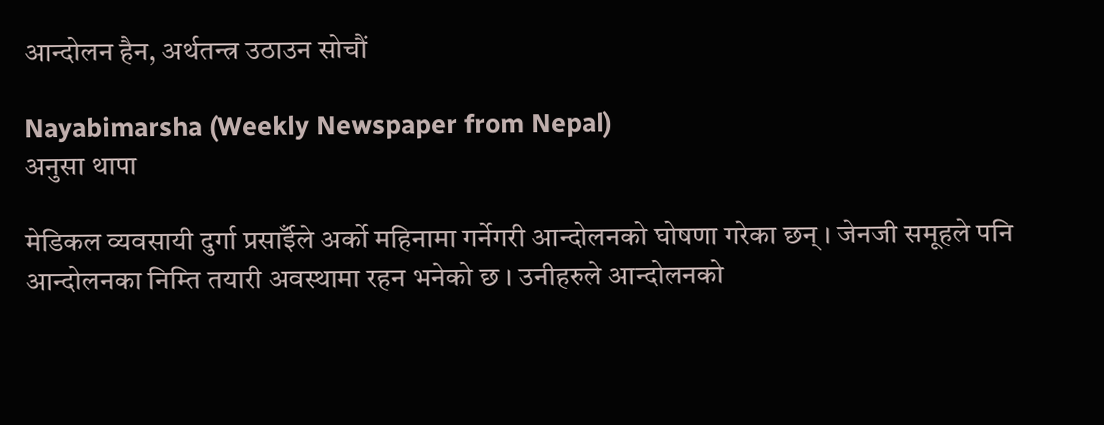आन्दोलन हैन, अर्थतन्त्र उठाउन सोचौं

Nayabimarsha (Weekly Newspaper from Nepal)
अनुसा थापा

मेडिकल व्यवसायी दुर्गा प्रसाईँले अर्को महिनामा गर्नेगरी आन्दोलनको घोषणा गरेका छन् । जेनजी समूहले पनि आन्दोलनका निम्ति तयारी अवस्थामा रहन भनेको छ । उनीहरुले आन्दोलनको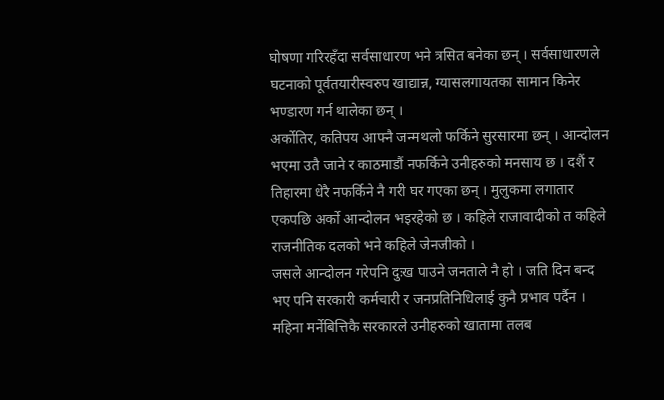घोषणा गरिरहँदा सर्वसाधारण भने त्रसित बनेका छन् । सर्वसाधारणले घटनाको पूर्वतयारीस्वरुप खाद्यान्न, ग्यासलगायतका सामान किनेर भण्डारण गर्न थालेका छन् ।
अर्कोतिर, कतिपय आफ्नै जन्मथलो फर्किने सुरसारमा छन् । आन्दोलन भएमा उतै जाने र काठमाडौं नफर्किने उनीहरुको मनसाय छ । दशैं र तिहारमा धेरै नफर्किने नै गरी घर गएका छन् । मुलुकमा लगातार एकपछि अर्को आन्दोलन भइरहेको छ । कहिले राजावादीको त कहिले राजनीतिक दलको भने कहिले जेनजीको ।
जसले आन्दोलन गरेपनि दुःख पाउने जनताले नै हो । जति दिन बन्द भए पनि सरकारी कर्मचारी र जनप्रतिनिधिलाई कुनै प्रभाव पर्दैन । महिना मर्नेबित्तिकै सरकारले उनीहरुको खातामा तलब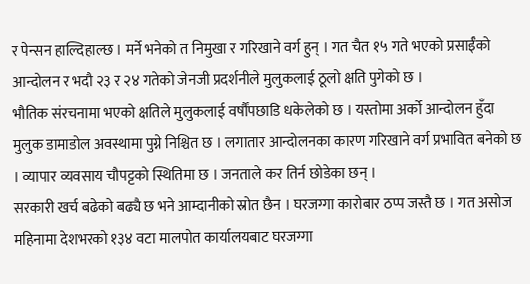र पेन्सन हाल्दिहाल्छ । मर्ने भनेको त निमुखा र गरिखाने वर्ग हुन् । गत चैत १५ गते भएको प्रसाईँको आन्दोलन र भदौ २३ र २४ गतेको जेनजी प्रदर्शनीले मुलुकलाई ठूलो क्षति पुगेको छ ।
भौतिक संरचनामा भएको क्षतिले मुलुकलाई वर्षौंपछाडि धकेलेको छ । यस्तोमा अर्को आन्दोलन हुँदा मुलुक डामाडोल अवस्थामा पुग्ने निश्चित छ । लगातार आन्दोलनका कारण गरिखाने वर्ग प्रभावित बनेको छ । व्यापार व्यवसाय चौपट्टको स्थितिमा छ । जनताले कर तिर्न छोडेका छन् ।
सरकारी खर्च बढेको बढ्यै छ भने आम्दानीको स्रोत छैन । घरजग्गा कारोबार ठप्प जस्तै छ । गत असोज महिनामा देशभरको १३४ वटा मालपोत कार्यालयबाट घरजग्गा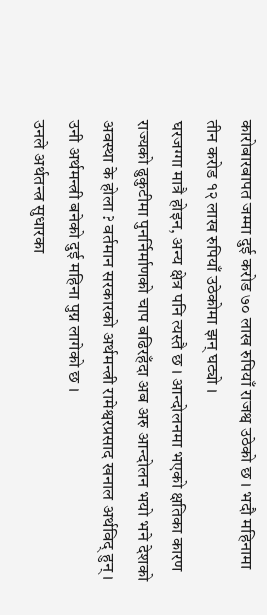कारोबारबापत जम्मा दुई करोड ७० लाख रुपियाँ राजश्व उठेको छ । भदौ महिनामा तीन करोड १२ लाख रुपियाँ उठेकोमा झन् घट्यो ।
घरजग्गा मात्रै होइन, अन्य क्षेत्र पनि त्यस्तै छ । आन्दोलनमा भएको क्षतिका कारण राज्यको ढुकुटीमा पुनर्निर्माणको चाप बढिरहँदा अब अरु आन्दोलन भयो भने देशको अवस्था के होला ? वर्तमान सरकारको अर्थमन्त्री रामेश्वरप्रसाद खनाल अर्थविद् हुन् । उनी अर्थमन्त्री बनेको दुई महिना पुग्न लागेको छ ।
उनले अर्थतन्त्र सुधारका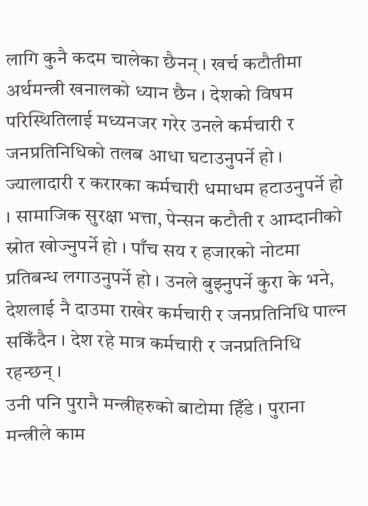लागि कुनै कदम चालेका छैनन् । खर्च कटौतीमा अर्थमन्त्री खनालको ध्यान छैन । देशको विषम परिस्थितिलाई मध्यनजर गरेर उनले कर्मचारी र जनप्रतिनिधिको तलब आधा घटाउनुपर्ने हो । ज्यालादारी र करारका कर्मचारी धमाधम हटाउनुपर्ने हो । सामाजिक सुरक्षा भत्ता, पेन्सन कटौती र आम्दानीको स्रोत खोज्नुपर्ने हो । पाँच सय र हजारको नोटमा प्रतिबन्ध लगाउनुपर्ने हो । उनले बुझ्नुपर्ने कुरा के भने, देशलाई नै दाउमा राखेर कर्मचारी र जनप्रतिनिधि पाल्न सकिँदैन । देश रहे मात्र कर्मचारी र जनप्रतिनिधि रहन्छन् ।
उनी पनि पुरानै मन्त्रीहरुको बाटोमा हिँडे । पुराना मन्त्रीले काम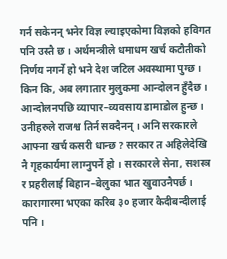गर्न सकेनन् भनेर विज्ञ ल्याइएकोमा विज्ञको हविगत पनि उस्तै छ । अर्थमन्त्रीले धमाधम खर्च कटौतीको निर्णय नगर्ने हो भने देश जटिल अवस्थामा पुग्छ । किन कि, अब लगातार मुलुकमा आन्दोलन हुँदैछ । आन्दोलनपछि व्यापार–व्यवसाय डामाडोल हुन्छ ।
उनीहरुले राजश्व तिर्न सक्दैनन् । अनि सरकारले आफ्ना खर्च कसरी धान्छ ? सरकार त अहिलेदेखि नै गृहकार्यमा लाग्नुपर्ने हो । सरकारले सेना, सशस्त्र र प्रहरीलाई बिहान–बेलुका भात खुवाउनैपर्छ । कारागारमा भएका करिब ३० हजार कैदीबन्दीलाई पनि ।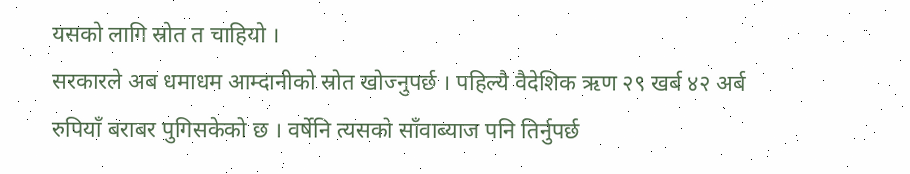यसको लागि स्रोत त चाहियो ।
सरकारले अब धमाधम आम्दानीको स्रोत खोज्नुपर्छ । पहिल्यै वैदेशिक ऋण २९ खर्ब ४२ अर्ब रुपियाँ बराबर पुगिसकेको छ । वर्षेनि त्यसको साँवाब्याज पनि तिर्नुपर्छ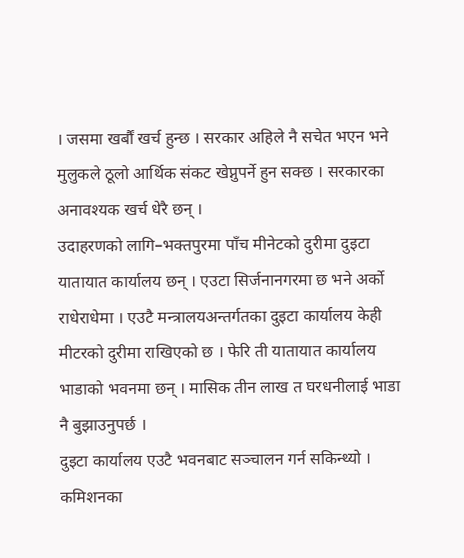। जसमा खर्बौं खर्च हुन्छ । सरकार अहिले नै सचेत भएन भने मुलुकले ठूलो आर्थिक संकट खेप्नुपर्ने हुन सक्छ । सरकारका अनावश्यक खर्च धेरै छन् ।
उदाहरणको लागि–भक्तपुरमा पाँच मीनेटको दुरीमा दुइटा यातायात कार्यालय छन् । एउटा सिर्जनानगरमा छ भने अर्को राधेराधेमा । एउटै मन्त्रालयअन्तर्गतका दुइटा कार्यालय केही मीटरको दुरीमा राखिएको छ । फेरि ती यातायात कार्यालय भाडाको भवनमा छन् । मासिक तीन लाख त घरधनीलाई भाडा नै बुझाउनुपर्छ ।
दुइटा कार्यालय एउटै भवनबाट सञ्चालन गर्न सकिन्थ्यो । कमिशनका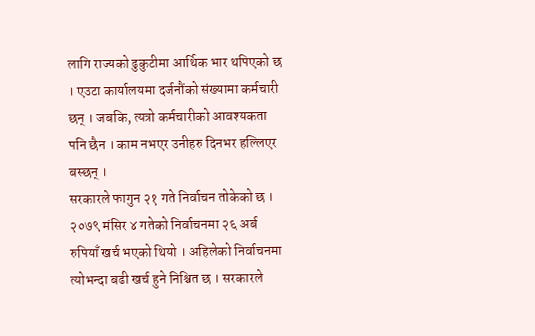लागि राज्यको ढुकुटीमा आर्थिक भार थपिएको छ । एउटा कार्यालयमा दर्जनौंको संख्यामा कर्मचारी छन् । जबकि, त्यत्रो कर्मचारीको आवश्यकता पनि छैन । काम नभएर उनीहरु दिनभर हल्लिएर बस्छन् ।
सरकारले फागुन २१ गते निर्वाचन तोकेको छ । २०७९ मंसिर ४ गतेको निर्वाचनमा २६ अर्ब रुपियाँ खर्च भएको थियो । अहिलेको निर्वाचनमा त्योभन्दा बढी खर्च हुने निश्चित छ । सरकारले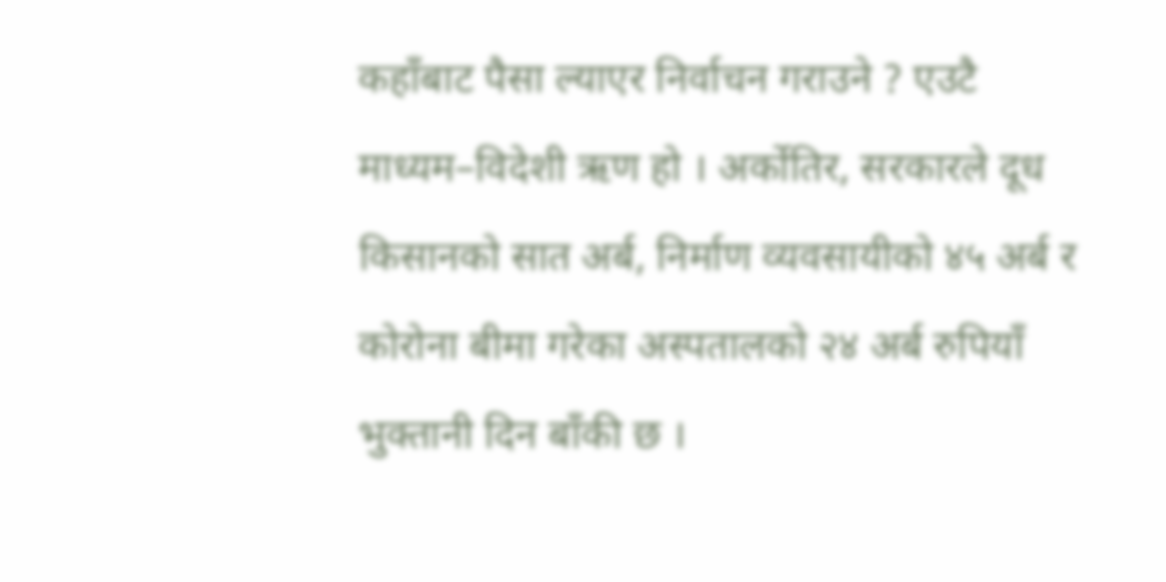कहाँबाट पैसा ल्याएर निर्वाचन गराउने ? एउटै माध्यम–विदेशी ऋण हो । अर्कोतिर, सरकारले दूध किसानको सात अर्ब, निर्माण व्यवसायीको ४५ अर्ब र कोरोना बीमा गरेका अस्पतालको २४ अर्ब रुपियाँ भुक्तानी दिन बाँकी छ ।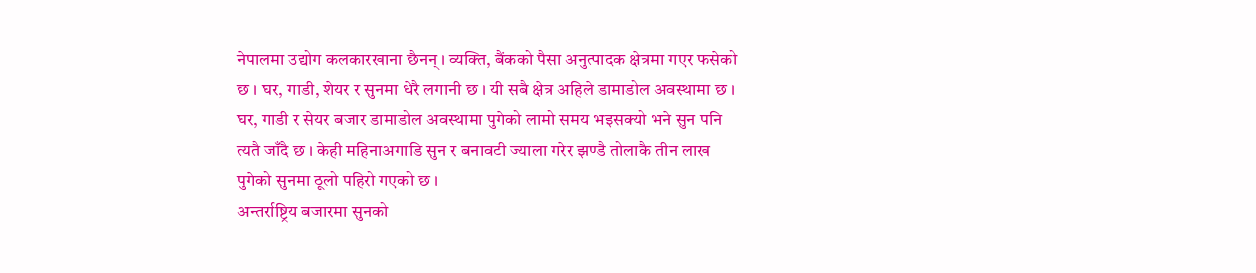नेपालमा उद्योग कलकारखाना छैनन् । व्यक्ति, बैंकको पैसा अनुत्पादक क्षेत्रमा गएर फसेको छ । घर, गाडी, शेयर र सुनमा धेरै लगानी छ । यी सबै क्षेत्र अहिले डामाडोल अवस्थामा छ । घर, गाडी र सेयर बजार डामाडोल अवस्थामा पुगेको लामो समय भइसक्यो भने सुन पनि त्यतै जाँदै छ । केही महिनाअगाडि सुन र बनावटी ज्याला गरेर झण्डै तोलाकै तीन लाख पुगेको सुनमा ठूलो पहिरो गएको छ ।
अन्तर्राष्ट्रिय बजारमा सुनको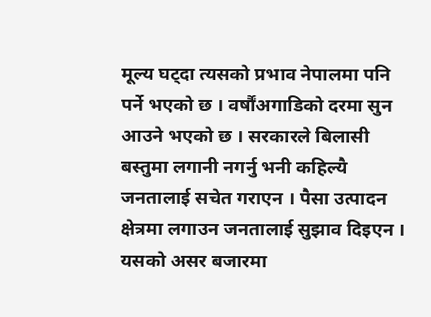मूल्य घट्दा त्यसको प्रभाव नेपालमा पनि पर्ने भएको छ । वर्षौंअगाडिको दरमा सुन आउने भएको छ । सरकारले बिलासी बस्तुमा लगानी नगर्नु भनी कहिल्यै जनतालाई सचेत गराएन । पैसा उत्पादन क्षेत्रमा लगाउन जनतालाई सुझाव दिइएन ।
यसको असर बजारमा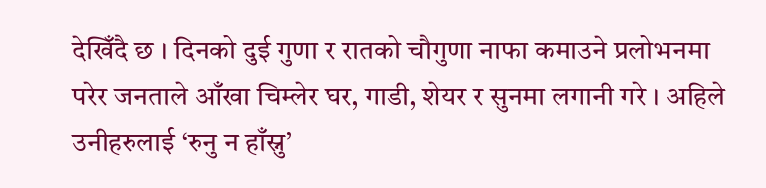देखिँदै छ । दिनको दुई गुणा र रातको चौगुणा नाफा कमाउने प्रलोभनमा परेर जनताले आँखा चिम्लेर घर, गाडी, शेयर र सुनमा लगानी गरे । अहिले उनीहरुलाई ‘रुनु न हाँस्नु’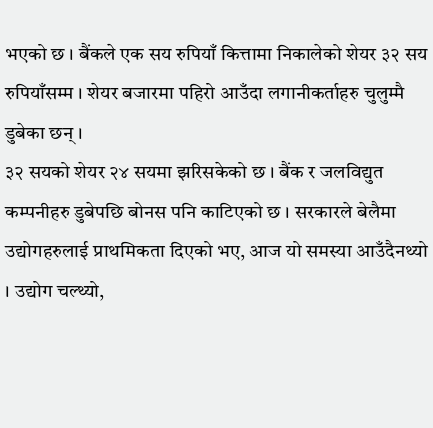भएको छ । बैंकले एक सय रुपियाँ कित्तामा निकालेको शेयर ३२ सय रुपियाँसम्म । शेयर बजारमा पहिरो आउँदा लगानीकर्ताहरु चुलुम्मै डुबेका छन् ।
३२ सयको शेयर २४ सयमा झरिसकेको छ । बैंक र जलविद्युत कम्पनीहरु डुबेपछि बोनस पनि काटिएको छ । सरकारले बेलैमा उद्योगहरुलाई प्राथमिकता दिएको भए, आज यो समस्या आउँदैनथ्यो । उद्योग चल्थ्यो,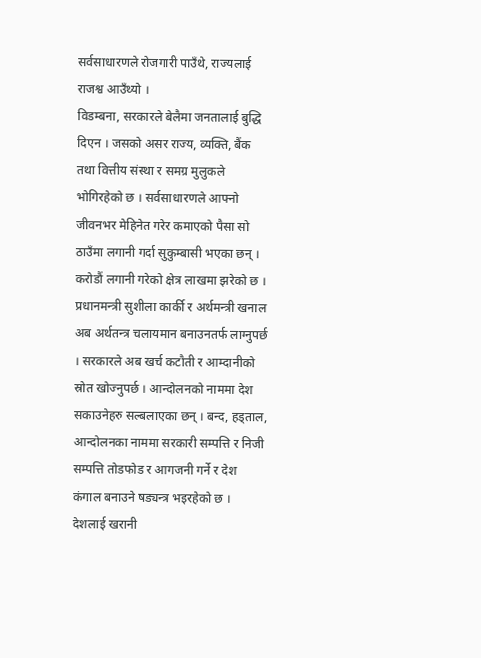सर्वसाधारणले रोजगारी पाउँथे, राज्यलाई राजश्व आउँथ्यो ।
विडम्बना, सरकारले बेलैमा जनतालाई बुद्धि दिएन । जसको असर राज्य, व्यक्ति, बैंक तथा वित्तीय संस्था र समग्र मुलुकले भोगिरहेको छ । सर्वसाधारणले आफ्नो जीवनभर मेहिनेत गरेर कमाएको पैसा सो ठाउँमा लगानी गर्दा सुकुम्बासी भएका छन् । करोडौं लगानी गरेको क्षेत्र लाखमा झरेको छ ।
प्रधानमन्त्री सुशीला कार्की र अर्थमन्त्री खनाल अब अर्थतन्त्र चलायमान बनाउनतर्फ लाग्नुपर्छ । सरकारले अब खर्च कटौती र आम्दानीको स्रोत खोज्नुपर्छ । आन्दोलनको नाममा देश सकाउनेहरु सल्बलाएका छन् । बन्द, हड्ताल, आन्दोलनका नाममा सरकारी सम्पत्ति र निजी सम्पत्ति तोडफोड र आगजनी गर्ने र देश कंगाल बनाउने षड्यन्त्र भइरहेको छ ।
देशलाई खरानी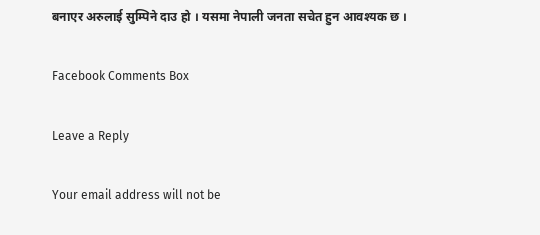बनाएर अरुलाई सुम्पिने दाउ हो । यसमा नेपाली जनता सचेत हुन आवश्यक छ ।

Facebook Comments Box

Leave a Reply

Your email address will not be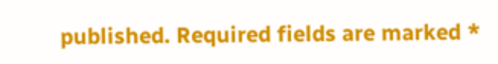published. Required fields are marked *